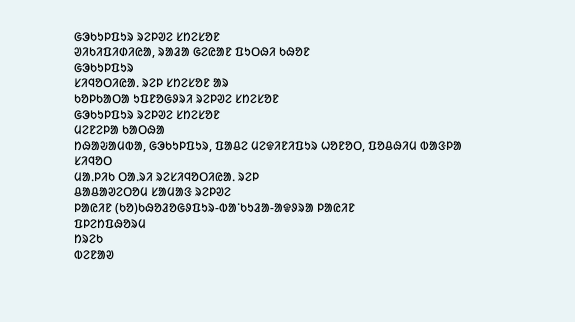ᱜᱳᱠᱩᱞᱯᱩᱨ ᱨᱮᱞᱣᱮ ᱥᱴᱮᱥᱚᱱ
ᱣᱤᱠᱤᱯᱤᱰᱤᱭᱟ, ᱨᱟᱲᱟ ᱜᱮᱭᱟᱱ ᱯᱩᱛᱷᱤ ᱠᱷᱚᱱ
ᱜᱳᱠᱩᱞᱯᱩᱨ
ᱥᱤᱧᱚᱛᱤᱭᱟᱹ ᱨᱮᱞ ᱥᱴᱮᱥᱚᱱ ᱟᱨ
ᱠᱚᱞᱠᱟᱛᱟ ᱩᱯᱱᱚᱜᱽᱨᱤ ᱨᱮᱞᱣᱮ ᱥᱴᱮᱥᱚᱱ
ᱜᱳᱠᱩᱞᱯᱩᱨ ᱨᱮᱞᱣᱮ ᱥᱴᱮᱥᱚᱱ
ᱢᱮᱱᱮᱞᱟ ᱠᱟᱛᱷᱟ
ᱴᱷᱟᱶᱟᱢᱵᱟ, ᱜᱳᱠᱩᱞᱯᱩᱨ, ᱯᱟᱪᱮ ᱢᱮᱫᱤᱱᱤᱯᱩᱨ ᱦᱚᱱᱚᱛ, ᱯᱚᱪᱷᱤᱢ ᱵᱟᱝᱞᱟ
ᱥᱤᱧᱚᱛ
ᱢᱟᱹᱞᱤᱠ ᱛᱟᱹᱨᱤ ᱨᱮᱥᱤᱧᱚᱛᱤᱭᱟᱹ ᱨᱮᱞ
ᱪᱟᱪᱟᱣᱮᱛᱚᱢ ᱥᱟᱢᱟᱝ ᱨᱮᱞᱣᱮ
ᱞᱟᱭᱤᱱ (ᱠᱚ)ᱠᱷᱚᱲᱚᱜᱽᱯᱩᱨ-ᱵᱟᱸᱠᱩᱲᱟ-ᱟᱫᱽᱨᱟ ᱞᱟᱭᱤᱱ
ᱯᱞᱮᱴᱯᱷᱚᱨᱢ
ᱴᱨᱮᱠ
ᱵᱮᱱᱟᱣ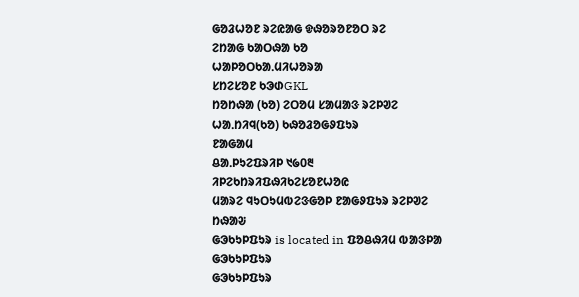ᱜᱚᱲᱦᱚᱱ ᱨᱮᱭᱟᱜ ᱫᱷᱚᱨᱚᱱᱚᱛ ᱨᱮ
ᱮᱴᱟᱜ ᱠᱟᱛᱷᱟ ᱠᱚ
ᱦᱟᱞᱚᱛᱠᱟᱹᱢᱤᱦᱚᱨᱟ
ᱥᱴᱮᱥᱚᱱ ᱠᱳᱰGKL
ᱴᱚᱴᱷᱟ (ᱠᱚ) ᱮᱛᱚᱢ ᱥᱟᱢᱟᱝ ᱨᱮᱞᱣᱮ
ᱦᱟᱹᱴᱤᱧ(ᱠᱚ) ᱠᱷᱚᱲᱚᱜᱽᱯᱩᱨ
ᱱᱟᱜᱟᱢ
ᱪᱟᱹᱞᱩᱮᱯᱨᱤᱞ ᱑᱙᱐᱓
ᱤᱞᱮᱠᱴᱨᱤᱯᱷᱤᱠᱮᱥᱚᱱᱦᱚᱭ
ᱢᱟᱨᱮ ᱧᱩᱛᱩᱢᱵᱮᱝᱜᱚᱞ ᱱᱟᱜᱽᱯᱩᱨ ᱨᱮᱞᱣᱮ
ᱴᱷᱟᱶ
ᱜᱳᱠᱩᱞᱯᱩᱨ is located in ᱯᱚᱪᱷᱤᱢ ᱵᱟᱝᱞᱟ
ᱜᱳᱠᱩᱞᱯᱩᱨ
ᱜᱳᱠᱩᱞᱯᱩᱨ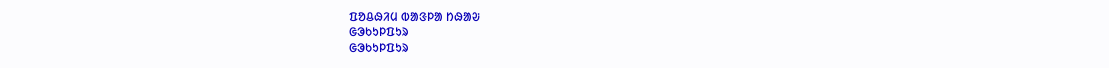ᱯᱚᱪᱷᱤᱢ ᱵᱟᱝᱞᱟ ᱴᱷᱟᱶ
ᱜᱳᱠᱩᱞᱯᱩᱨ
ᱜᱳᱠᱩᱞᱯᱩᱨ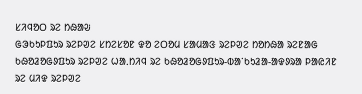ᱥᱤᱧᱚᱛ ᱨᱮ ᱴᱷᱟᱶ
ᱜᱳᱠᱩᱞᱯᱩᱨ ᱨᱮᱞᱣᱮ ᱥᱴᱮᱥᱚᱱ ᱫᱚ ᱮᱛᱚᱢ ᱥᱟᱢᱟᱝ ᱨᱮᱞᱣᱮ ᱴᱚᱴᱷᱟ ᱨᱮᱱᱟᱜ ᱠᱷᱚᱲᱚᱜᱽᱯᱩᱨ ᱨᱮᱞᱣᱮ ᱦᱟᱹᱴᱤᱧ ᱨᱮ ᱠᱷᱚᱲᱚᱜᱽᱯᱩᱨ-ᱵᱟᱸᱠᱩᱲᱟ-ᱟᱫᱽᱨᱟ ᱞᱟᱭᱤᱱ ᱨᱮ ᱢᱤᱫ ᱨᱮᱞᱣᱮ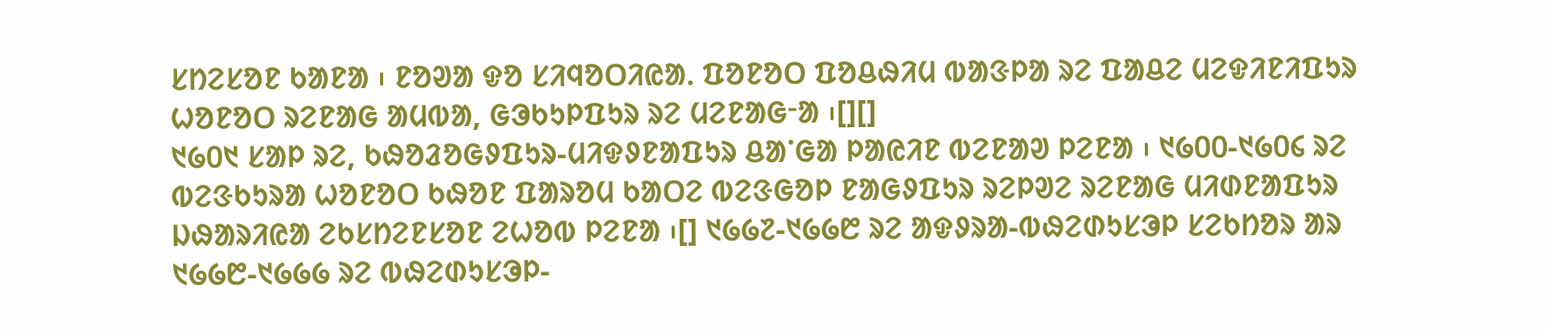ᱥᱴᱮᱥᱚᱱ ᱠᱟᱱᱟ ᱾ ᱱᱚᱣᱟ ᱫᱚ ᱥᱤᱧᱚᱛᱤᱭᱟᱹ ᱯᱚᱱᱚᱛ ᱯᱚᱪᱷᱤᱢ ᱵᱟᱝᱞᱟ ᱨᱮ ᱯᱟᱪᱮ ᱢᱮᱫᱤᱱᱤᱯᱩᱨ ᱦᱚᱱᱚᱛ ᱨᱮᱱᱟᱜ ᱟᱢᱵᱟ, ᱜᱳᱠᱩᱞᱯᱩᱨ ᱨᱮ ᱢᱮᱱᱟᱜᱼᱟ ᱾[][]
᱑᱙᱐᱑ ᱥᱟᱞ ᱨᱮ, ᱠᱷᱚᱲᱚᱜᱽᱯᱩᱨ-ᱢᱤᱫᱽᱱᱟᱯᱩᱨ ᱪᱟᱸᱜᱟ ᱞᱟᱭᱤᱱ ᱵᱮᱱᱟᱣ ᱞᱮᱱᱟ ᱾ ᱑᱙᱐᱐-᱑᱙᱐᱔ ᱨᱮ ᱵᱮᱝᱠᱩᱨᱟ ᱦᱚᱱᱚᱛ ᱠᱷᱚᱱ ᱯᱟᱨᱚᱢ ᱠᱟᱛᱮ ᱵᱮᱝᱜᱚᱞ ᱱᱟᱜᱽᱯᱩᱨ ᱨᱮᱞᱣᱮ ᱨᱮᱱᱟᱜ ᱢᱤᱰᱱᱟᱯᱩᱨ ᱡᱷᱟᱨᱤᱭᱟ ᱮᱠᱥᱴᱮᱱᱥᱚᱱ ᱮᱦᱚᱵ ᱞᱮᱱᱟ ᱾[] ᱑᱙᱙᱗-᱑᱙᱙᱘ ᱨᱮ ᱟᱫᱽᱨᱟ-ᱵᱷᱮᱰᱩᱥᱳᱞ ᱥᱮᱠᱴᱚᱨ ᱟᱨ ᱑᱙᱙᱘-᱑᱙᱙᱙ ᱨᱮ ᱵᱷᱮᱰᱩᱥᱳᱞ-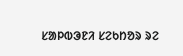ᱥᱟᱞᱵᱳᱱᱤ ᱥᱮᱠᱴᱚᱨ ᱨᱮ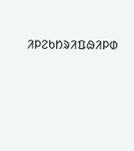ᱤᱞᱮᱠᱴᱨᱤᱯᱷᱤᱞᱰ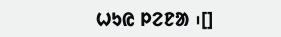ᱦᱩᱭ ᱞᱮᱱᱟ ᱾[]